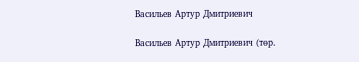Васильев Артур Дмитриевич

Васильев Артур Дмитриевич (төр.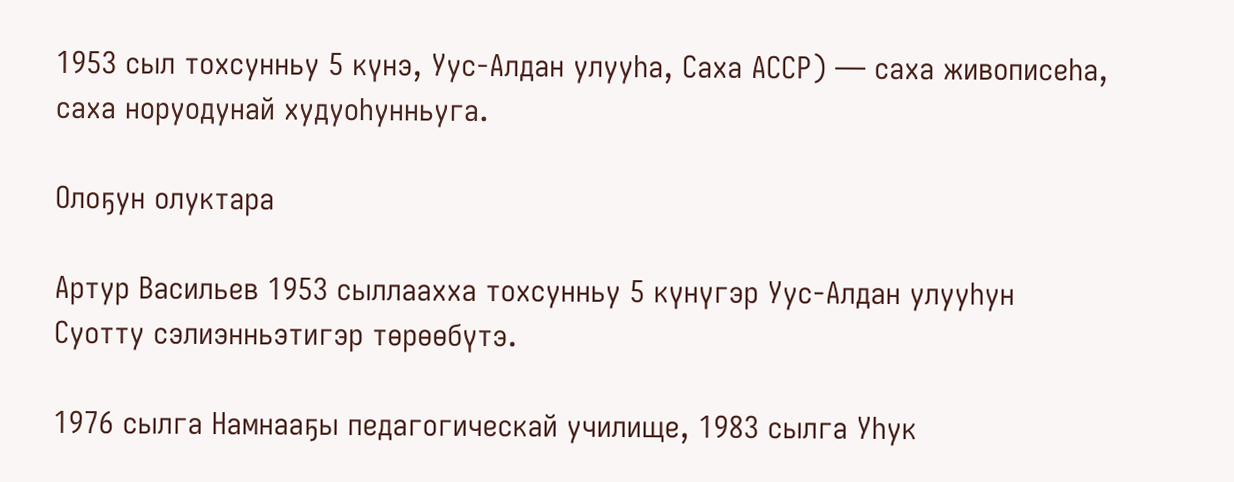1953 сыл тохсунньу 5 күнэ, Уус-Алдан улууһа, Саха АССР) — саха живописеһа, саха норуодунай худуоһунньуга.

Олоҕун олуктара

Артур Васильев 1953 сыллаахха тохсунньу 5 күнүгэр Уус-Алдан улууһун Суотту сэлиэнньэтигэр төрөөбүтэ.

1976 сылга Намнааҕы педагогическай училище, 1983 сылга Уһук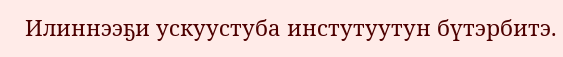Илиннээҕи ускуустуба инстутуутун бүтэрбитэ.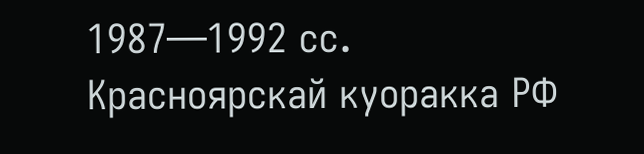1987—1992 сс. Красноярскай куоракка РФ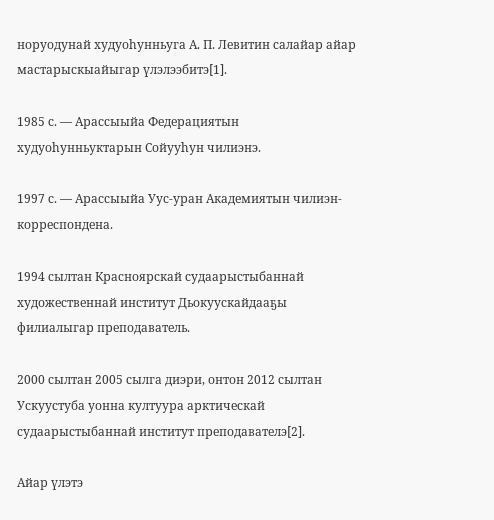норуодунай худуоһунньуга А. П. Левитин салайар айар мастарыскыайыгар үлэлээбитэ[1].

1985 с. — Арассыыйа Федерациятын худуоһунньуктарын Сойууһун чилиэнэ.

1997 с. — Арассыыйа Уус-уран Академиятын чилиэн-корреспондена.

1994 сылтан Красноярскай судаарыстыбаннай художественнай институт Дьокуускайдааҕы филиалыгар преподаватель.

2000 сылтан 2005 сылга диэри, онтон 2012 сылтан Ускуустуба уонна култуура арктическай судаарыстыбаннай институт преподавателэ[2].

Айар үлэтэ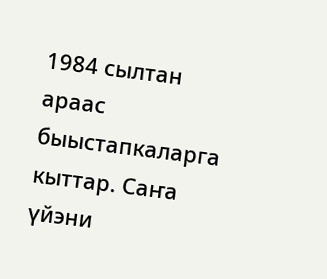1984 сылтан араас быыстапкаларга кыттар. Саҥа үйэни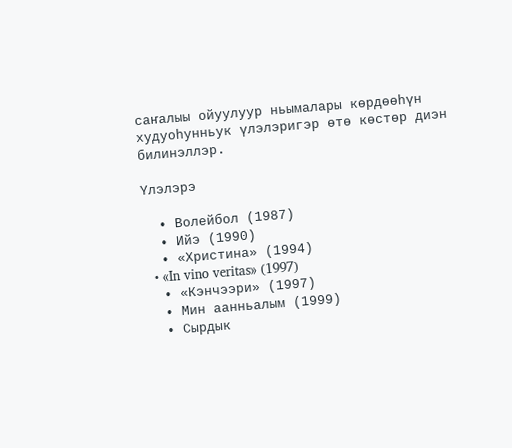саҥалыы ойуулуур ньымалары көрдөөһүн худуоһунньук үлэлэригэр өтө көстөр диэн билинэллэр.

Үлэлэрэ

  • Волейбол (1987)
  • Ийэ (1990)
  • «Христина» (1994)
  • «In vino veritas» (1997)
  • «Кэнчээри» (1997)
  • Мин аанньалым (1999)
  • Сырдык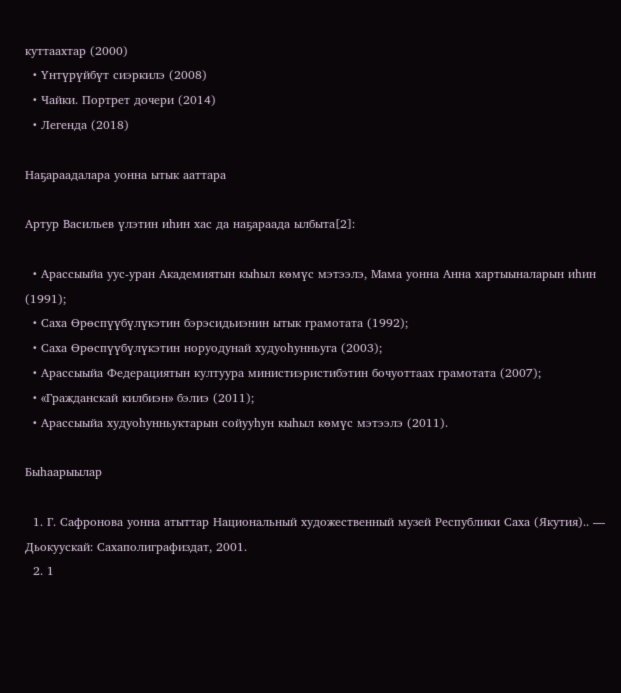куттаахтар (2000)
  • Үнтүрүйбүт сиэркилэ (2008)
  • Чайки. Портрет дочери (2014)
  • Легенда (2018)

Наҕараадалара уонна ытык ааттара

Артур Васильев үлэтин иһин хас да наҕараада ылбыта[2]:

  • Арассыыйа уус-уран Академиятын кыһыл көмүс мэтээлэ, Мама уонна Анна хартыыналарын иһин (1991);
  • Саха Өрөспүүбүлүкэтин бэрэсидьиэнин ытык грамотата (1992);
  • Саха Өрөспүүбүлүкэтин норуодунай худуоһунньуга (2003);
  • Арассыыйа Федерациятын култуура министиэристибэтин бочуоттаах грамотата (2007);
  • «Гражданскай килбиэн» бэлиэ (2011);
  • Арассыыйа худуоһунньуктарын сойууһун кыһыл көмүс мэтээлэ (2011).

Быһаарыылар

  1. Г. Сафронова уонна атыттар Национальный художественный музей Республики Саха (Якутия).. — Дьокуускай: Сахаполиграфиздат, 2001.
  2. 1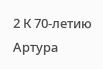2 К 70-летию Артура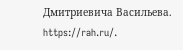Дмитриевича Васильева. https://rah.ru/.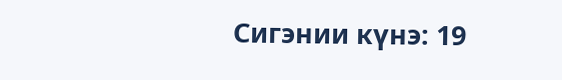Сигэнии күнэ: 19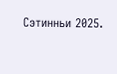Сэтинньи 2025.